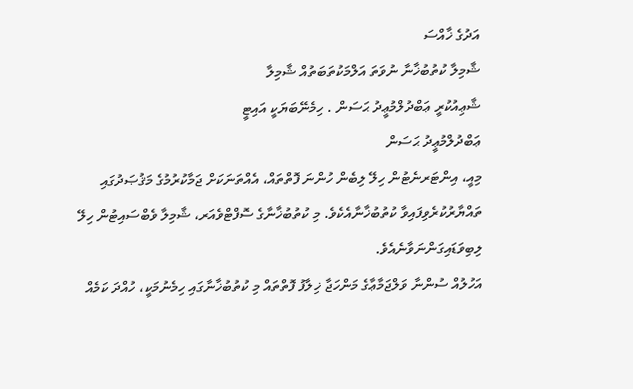އަދުގެ ޚާއްސަ
ޝާމިލާ ކުތުބުޚާނާ ނުވަތަ އަލްމަކުތަބަތުއް ޝާމިލާ
ޝާޢިއުކުރީ ޢަބްދުލްމުޢީދު ޙަސަން . ހިމެނޭބަޔަކީ އައިޓީ
ޢަބްދުލްމުޢީދު ޙަސަން
މިއީ، އިންޓަރނެޓުން ހިލޭ ލިބެން ހުންނަ ފޮތްތައް، އެއްތަނަކަށް ޖަމާކުރުމުގެ މަޤުޞަދުގައި ތައްޔާރުކުރެވިފައިވާ ކުތުބުޚާނާއެކެވެ. މި ކުތުބުޚާނާގެ ސޮފްޓްވެއަރ، ޝާމިލާ ވެބްސައިޓުން ހިލޭ ލިބިވަޑައިގަންނަވާނެއެވެ.
އަހުލުއް ސުންނާ ވަލްޖަމާޢާގެ މަންހަޖާ ޚިލާފު ފޮތްތައް މި ކުތުބުޚާނާގައި ހިމެނުމަކީ، ހުއްދަ ކަމެއް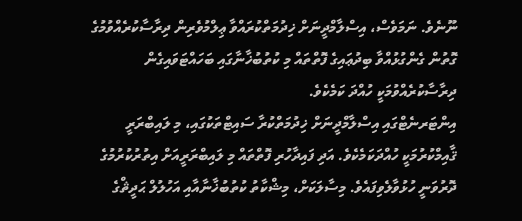ނޫނެވެ. ނަމަވެސް، އިސްލާމްދީނަށް ޚިދުމަތްކުރައްވާ ޢިލްމުވެރިން ދިރާސާކުރެއްވުމުގެ ގޮތުން ގެންގުޅުއްވާ ބިދުޢައިގެ ފޮތްތައް މި ކުތުބުޚާނާގައި ބަހައްޓަވައިގެން ދިރާސާކުރެއްވުމަކީ ހުއްދަ ކަމެކެވެ.
އިންޓަރނެޓްގައި އިސްލާމްދީނަށް ޚިދުމަތްކުރާ ސައިޓްތަކުގައި، މި ލައިބްރަރީ ޤާއިމްކުރުމަކީ ހުއްދަކަމެކެވެ. އަދި ފައިދާހުރި ފޮތްތައް މި ލައިބްރަރީއަށް އިތުރުކުރުމުގެ ދޮރުވަނީ ހުޅުވާލެވިފައެވެ. މިސާލަކަށް، މިޝްކާތު ކުތުބުޚާނާއާއި އަހުލުލް ޙަދީޘްގެ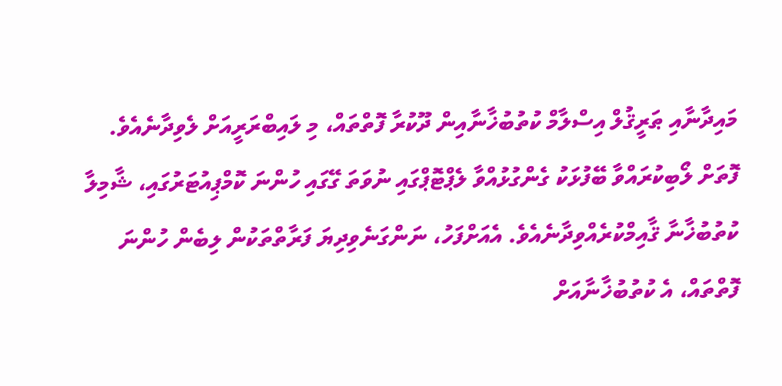މައިދާނާއި ޠަރީޤުލް އިސްލާމް ކުތުބުޚާނާއިން ދޫކުރާ ފޮތްތައް، މި ލައިބްރަރީއަށް ލެވިދާނެއެވެ.
ފޮތަށް ލޯބިކުރައްވާ ބޭފުޅަކު ގެންގުޅުއްވާ ލެޕްޓޮޕްގައި ނުވަތަ ގޭގައި ހުންނަ ކޮމްޕިއުޓަރުގައި، ޝާމިލާ ކުތުބުޚާނާ ޤާއިމްކުރެއްވިދާނެއެވެ. އެއަށްފަހު، ނަންގަނެވިދިޔަ ފަރާތްތަކުން ލިބެން ހުންނަ ފޮތްތައް، އެ ކުތުބުޚާނާއަށް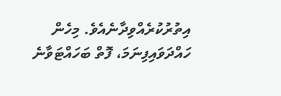އިތުރުކުރެއްވިދާނެއެވެ. މިހެން ހައްދަވައިފިނަމަ، ފޮތް ބަހައްޓަވާނެ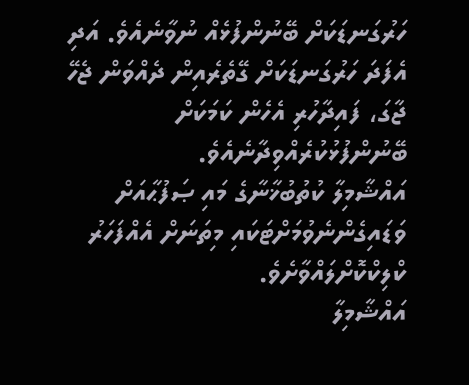ހަރުގަނޑަކަށް ބޭނުންފުޅެއް ނުވާނެއެވެ. އަދި އެފަދަ ހަރުގަނޑަކަށް ގޭތެރެއިން ދެއްވަން ޖެހޭ ޖާގަ، ފައިދާހުރި އެހެން ކަމަކަށް ބޭނުންފުޅުކުރެއްވިދާނެއެވެ.
އައްޝާމިލާ ކުތުބުޚާނާގެ މައި ޞަފުޙާއަށް ވަޑައިގެންނެވުމަށްޓަކައި މިތަނަށް އެއްފަހަރު ކްލިކްކޮށްލައްވާށެވެ.
އައްޝާމިލާ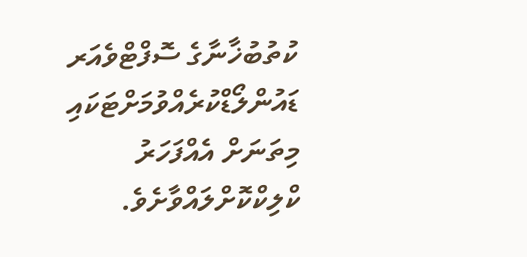ކުތުބުޚާނާގެ ސޮފްޓްވެއަރ ޑައުންލޯޑްކުރެއްވުމަށްޓަކައި މިތަނަށް އެއްފަހަރު ކްލިކްކޮށްލައްވާށެވެ.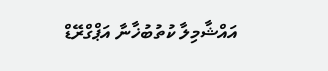އައްޝާމިލާ ކުތުބުޚާނާ އަޕްގްރޭޑް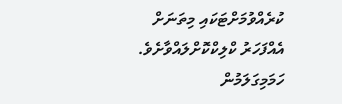ކުރެއްވުމަށްޓަކައި މިތަނަށް އެއްފަހަރު ކްލިކްކޮށްލައްވާށެވެ.
ހަމަމިގަލަމުން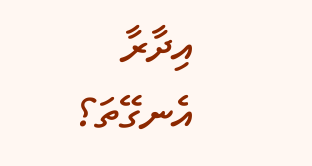އިދާރާ
އެނގޭތަ؟